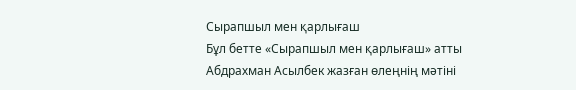Сырапшыл мен қарлығаш
Бұл бетте «Сырапшыл мен қарлығаш» атты Абдрахман Асылбек жазған өлеңнің мәтіні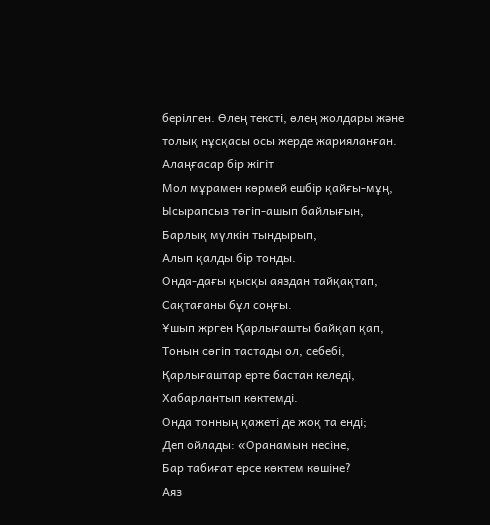берілген. Өлең тексті, өлең жолдары және толық нұсқасы осы жерде жарияланған.
Алаңғасар бір жігіт
Мол мұрамен көрмей ешбір қайғы-мұң,
Ысырапсыз төгіп-ашып байлығын,
Барлық мүлкін тындырып,
Алып қалды бір тонды.
Онда-дағы қысқы аяздан тайқақтап,
Сақтағаны бұл соңғы.
Ұшып жрген Қарлығашты байқап қап,
Тонын сөгіп тастады ол, себебі,
Қарлығаштар ерте бастан келеді,
Хабарлантып көктемді.
Онда тонның қажеті де жоқ та енді;
Деп ойлады: «Оранамын несіне,
Бар табиғат ерсе көктем көшіне?
Аяз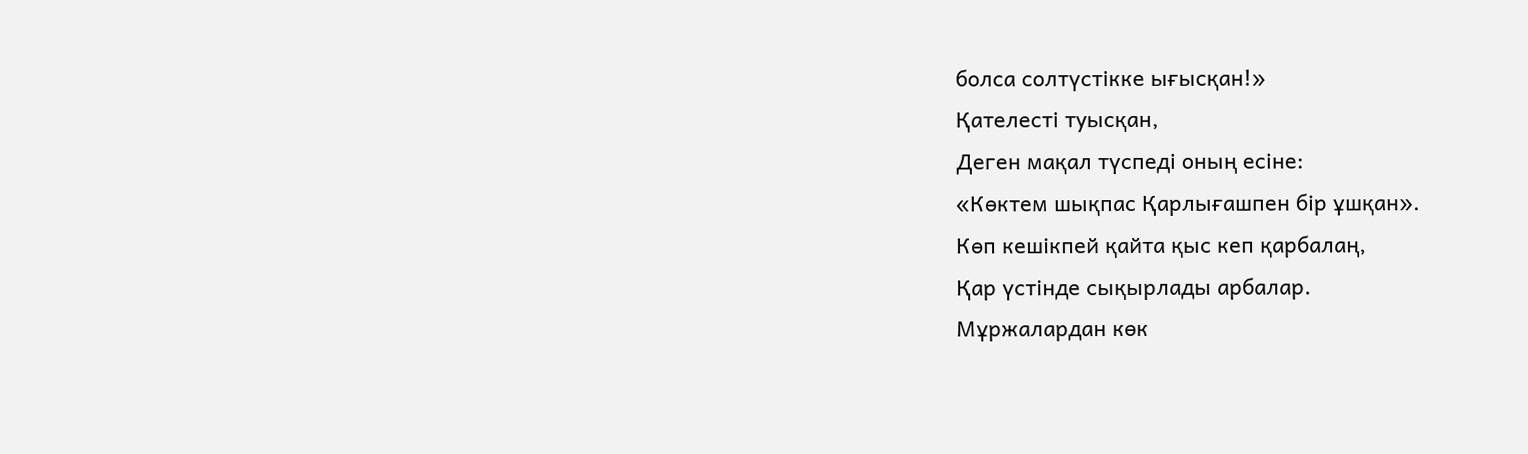болса солтүстікке ығысқан!»
Қателесті туысқан,
Деген мақал түспеді оның есіне:
«Көктем шықпас Қарлығашпен бір ұшқан».
Көп кешікпей қайта қыс кеп қарбалаң,
Қар үстінде сықырлады арбалар.
Мұржалардан көк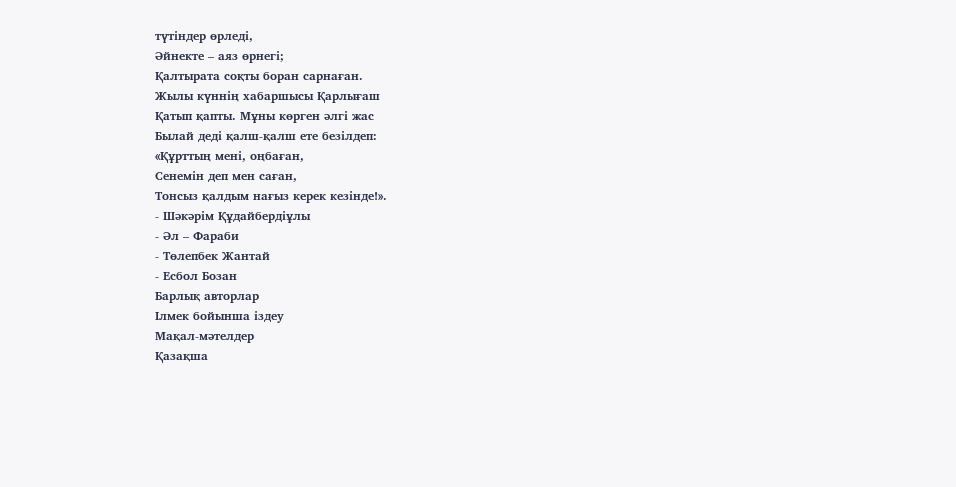түтіндер өрледі,
Әйнекте – аяз өрнегі;
Қалтырата соқты боран сарнаған.
Жылы күннің хабаршысы Қарлығаш
Қатып қапты. Мұны көрген әлгі жас
Былай деді қалш-қалш ете безілдеп:
«Құрттың мені, оңбаған,
Сенемін деп мен саған,
Тонсыз қалдым нағыз керек кезінде!».
- Шәкәрім Құдайбердіұлы
- Әл – Фараби
- Төлепбек Жантай
- Есбол Бозан
Барлық авторлар
Ілмек бойынша іздеу
Мақал-мәтелдер
Қазақша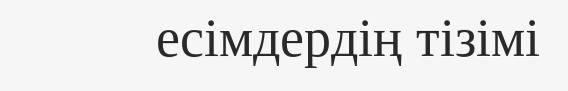есімдердің тізімі